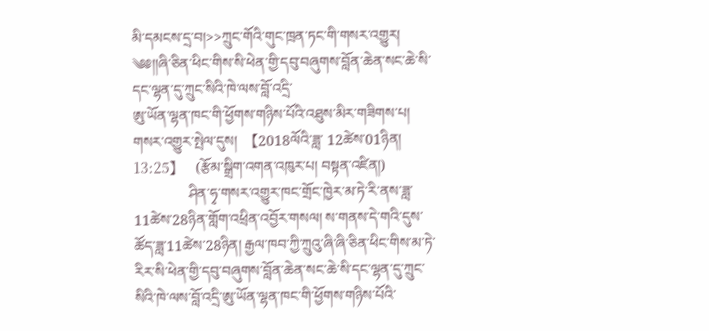མི་དམངས་དྲ་བ།>>ཀྲུང་གོའི་གུང་ཁྲན་ཏང་གི་གསར་འགྱུར།
༄༅།།ཞི་ཅིན་ཕིང་གིས་སི་ཕེན་གྱི་དབུ་བཞུགས་བློན་ཆེན་སང་ཆེ་སི་དང་ལྷན་དུ་ཀྲུང་སིའི་ཁེ་ལས་བློ་འདྲི་
ཨུ་ཡོན་ལྷན་ཁང་གི་ཕྱོགས་གཉིས་པོའི་འཐུས་མིར་གཟིགས་པ།
གསར་འགྱུར་སྤེལ་དུས།  【2018ལོའི་ཟླ་ 12ཚེས་01ཉིན། 13:25】   (རྩོམ་སྒྲིག་འགན་འཁུར་པ། བསྟན་འཛིན།)
               ཤིན་ཧྭ་གསར་འགྱུར་ཁང་གྲོང་ཁྱེར་མ་ཏེ་རི་ནས་ཟླ་11ཚེས་28ཉིན་གློག་འཕྲིན་འབྱོར་གསལ། ས་གནས་དེ་གའི་དུས་ཚོད་ཟླ་11ཚེས་28ཉིན། རྒྱལ་ཁབ་ཀྱི་ཀྲུའུ་ཞི་ཞི་ཅིན་ཕིང་གིས་མ་ཏེ་རིར་སི་ཕེན་གྱི་དབུ་བཞུགས་བློན་ཆེན་སང་ཆེ་སི་དང་ལྷན་དུ་ཀྲུང་སིའི་ཁེ་ལས་བློ་འདྲི་ཨུ་ཡོན་ལྷན་ཁང་གི་ཕྱོགས་གཉིས་པོའི་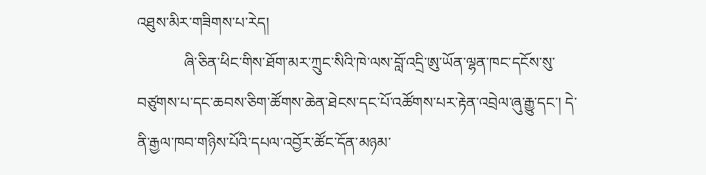འཐུས་མིར་གཟིགས་པ་རེད།
            ཞི་ཅིན་ཕིང་གིས་ཐོག་མར་ཀྲུང་སིའི་ཁེ་ལས་བློ་འདྲི་ཨུ་ཡོན་ལྷན་ཁང་དངོས་སུ་བཙུགས་པ་དང་ཆབས་ཅིག་ཚོགས་ཆེན་ཐེངས་དང་པོ་འཚོགས་པར་རྟེན་འབྲེལ་ཞུ་རྒྱུ་དང་། དེ་ནི་རྒྱལ་ཁབ་གཉིས་པོའི་དཔལ་འབྱོར་ཚོང་དོན་མཉམ་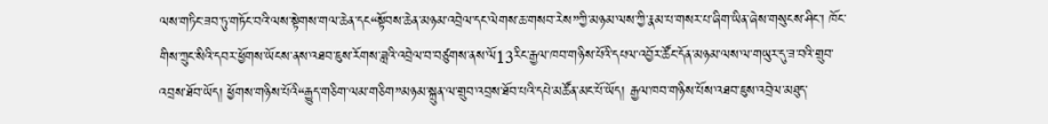ལས་གཏིང་ཟབ་ཏུ་གཏོང་བའི་ལས་སྟེགས་གལ་ཆེན་དང“སྟོབས་ཆེན་མཉམ་འབྲེལ་དང་ལེགས་ཆ་གསབ་རེས”ཀྱི་མཉམ་ལས་ཀྱི་རྣམ་པ་གསར་པ་ཞིག་ཡིན་ཞེས་གསུངས་ཤིང་། ཁོང་གིས་ཀྲུང་སིའི་དབར་ཕྱོགས་ཡོངས་ནས་འཐབ་ཇུས་རོགས་ཟླའི་འབྲེལ་བ་བཙུགས་ནས་ལོ13རིང་རྒྱལ་ཁབ་གཉིས་པོའི་དཔལ་འབྱོར་ཚོང་དོན་མཉམ་ལས་ལ་གཡུར་དུ་ཟ་བའི་གྲུབ་འབྲས་ཐོབ་ཡོད། ཕྱོགས་གཉིས་པོའི“རྒྱུད་གཅིག་ལམ་གཅིག”མཉམ་སྐྲུན་ལ་གྲུབ་འབྲས་ཐོབ་པའི་དཔེ་མཚོན་མང་པོ་ཡོད། རྒྱལ་ཁབ་གཉིས་པོས་འཐབ་ཇུས་འབྲེལ་མཐུད་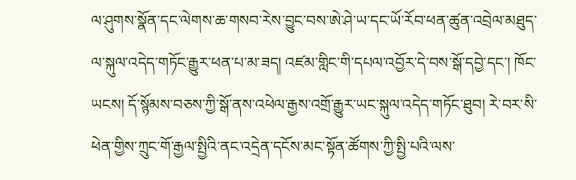ལ་ཤུགས་སྣོན་དང་ལེགས་ཆ་གསབ་རེས་བྱུང་བས་ཨེ་ཤེ་ཡ་དང་ཡོ་རོབ་ཕན་ཚུན་འབྲེལ་མཐུད་ལ་སྐུལ་འདེད་གཏོང་རྒྱུར་ཕན་པ་མ་ཟད། འཛམ་གླིང་གི་དཔལ་འབྱོར་དེ་བས་སྒོ་དབྱེ་དང་། ཁོང་ཡངས། དོ་སྙོམས་བཅས་ཀྱི་སྒོ་ནས་འཕེལ་རྒྱས་འགྲོ་རྒྱུར་ཡང་སྐུལ་འདེད་གཏོང་ཐུབ། རེ་བར་སི་ཕེན་གྱིས་ཀྲུང་གོ་རྒྱལ་སྤྱིའི་ནང་འདྲེན་དངོས་མང་སྟོན་ཚོགས་ཀྱི་སྤྱི་པའི་ལས་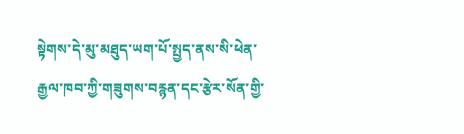སྟེགས་དེ་མུ་མཐུད་ཡག་པོ་སྤྱད་ནས་སི་ཕེན་རྒྱལ་ཁབ་ཀྱི་གཟུགས་བརྙན་དང་རྩེར་སོན་གྱི་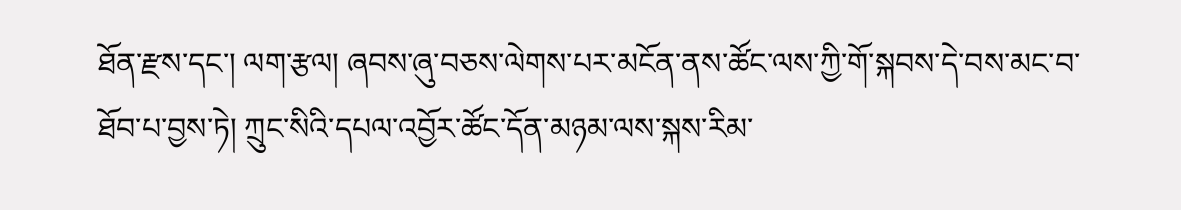ཐོན་རྫས་དང་། ལག་རྩལ། ཞབས་ཞུ་བཅས་ལེགས་པར་མངོན་ནས་ཚོང་ལས་ཀྱི་གོ་སྐབས་དེ་བས་མང་བ་ཐོབ་པ་བྱས་ཏེ། ཀྲུང་སིའི་དཔལ་འབྱོར་ཚོང་དོན་མཉམ་ལས་སྐས་རིམ་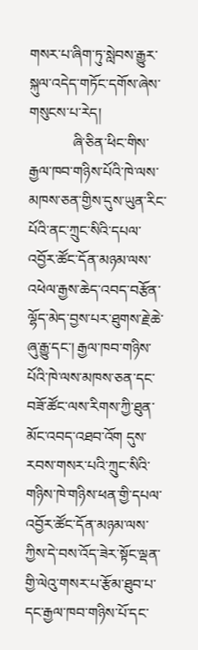གསར་པ་ཞིག་ཏུ་སླེབས་རྒྱུར་སྐུལ་འདེད་གཏོང་དགོས་ཞེས་གསུངས་པ་རེད།
            ཞི་ཅིན་ཕིང་གིས་རྒྱལ་ཁབ་གཉིས་པོའི་ཁེ་ལས་མཁས་ཅན་གྱིས་དུས་ཡུན་རིང་པོའི་ནང་ཀྲུང་སིའི་དཔལ་འབྱོར་ཚོང་དོན་མཉམ་ལས་འཕེལ་རྒྱས་ཆེད་འབད་བརྩོན་ལྷོད་མེད་བྱས་པར་ཐུགས་རྗེ་ཆེ་ཞུ་རྒྱུ་དང་། རྒྱལ་ཁབ་གཉིས་པོའི་ཁེ་ལས་མཁས་ཅན་དང་བཟོ་ཚོང་ལས་རིགས་ཀྱི་ཐུན་མོང་འབད་འཐབ་འོག དུས་རབས་གསར་པའི་ཀྲུང་སིའི་གཉིས་ཁེ་གཉིས་ཕན་གྱི་དཔལ་འབྱོར་ཚོང་དོན་མཉམ་ལས་ཀྱིས་དེ་བས་འོད་ཟེར་སྟོང་ལྡན་གྱི་ལེའུ་གསར་པ་རྩོམ་ཐུབ་པ་དང་རྒྱལ་ཁབ་གཉིས་པོ་དང་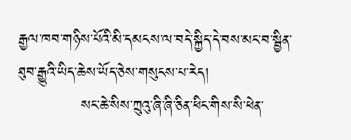རྒྱལ་ཁབ་གཉིས་པོའི་མི་དམངས་ལ་བདེ་སྐྱིད་དེ་བས་མང་བ་སྦྱིན་ཐུབ་རྒྱུའི་ཡིད་ཆེས་ཡོད་ཅེས་གསུངས་པ་རེད།
            སང་ཆེ་སིས་ཀྲུའུ་ཞི་ཞི་ཅིན་ཕིང་གིས་སི་ཕེན་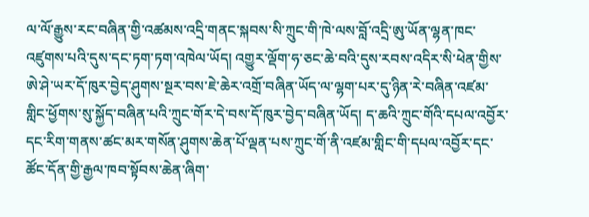ལ་ལོ་རྒྱུས་རང་བཞིན་གྱི་འཚམས་འདྲི་གནང་སྐབས་སི་ཀྲུང་གི་ཁེ་ལས་བློ་འདྲི་ཨུ་ཡོན་ལྷན་ཁང་འཛུགས་པའི་དུས་དང་ཏག་ཏག་འཁེལ་ཡོད། འགྱུར་ལྡོག་ཧ་ཅང་ཆེ་བའི་དུས་རབས་འདིར་སི་ཕེན་གྱིས་ཨེ་ཤེ་ཡར་དོ་ཁུར་བྱེད་ཤུགས་སྔར་བས་ཇེ་ཆེར་འགྲོ་བཞིན་ཡོད་ལ་ལྷག་པར་དུ་ཉིན་རེ་བཞིན་འཛམ་གླིང་ཕྱོགས་སུ་སྐྱོད་བཞིན་པའི་ཀྲུང་གོར་དེ་བས་དོ་ཁུར་བྱེད་བཞིན་ཡོད། ད་ཆའི་ཀྲུང་གོའི་དཔལ་འབྱོར་དང་རིག་གནས་ཚང་མར་གསོན་ཤུགས་ཆེན་པོ་ལྡན་པས་ཀྲུང་གོ་ནི་འཛམ་གླིང་གི་དཔལ་འབྱོར་དང་ཚོང་དོན་གྱི་རྒྱལ་ཁབ་སྟོབས་ཆེན་ཞིག་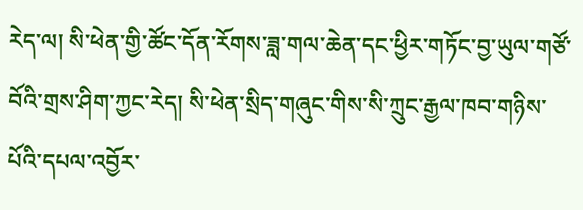རེད་ལ། སི་ཕེན་གྱི་ཚོང་དོན་རོགས་ཟླ་གལ་ཆེན་དང་ཕྱིར་གཏོང་བྱ་ཡུལ་གཙོ་བོའི་གྲས་ཤིག་ཀྱང་རེད། སི་ཕེན་སྲིད་གཞུང་གིས་སི་ཀྲུང་རྒྱལ་ཁབ་གཉིས་པོའི་དཔལ་འབྱོར་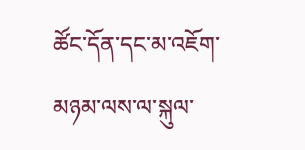ཚོང་དོན་དང་མ་འཇོག་མཉམ་ལས་ལ་སྐུལ་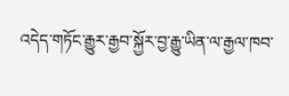འདེད་གཏོང་རྒྱུར་རྒྱབ་སྐྱོར་བྱ་རྒྱུ་ཡིན་ལ་རྒྱལ་ཁབ་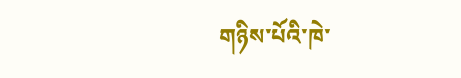གཉིས་པོའི་ཁེ་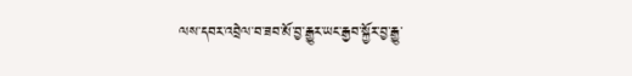ལས་དབར་འབྲེལ་བ་ཟབ་མོ་བྱ་རྒྱུར་ཡང་རྒྱབ་སྐྱོར་བྱ་རྒྱུ་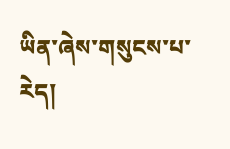ཡིན་ཞེས་གསུངས་པ་རེད།